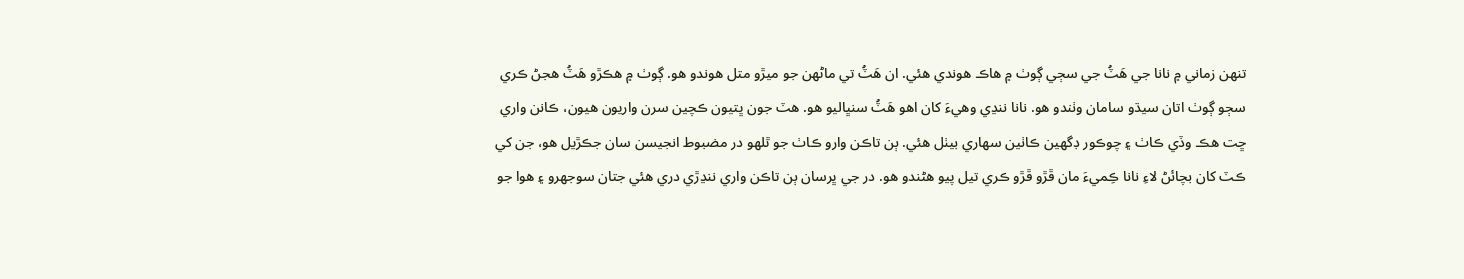تنهن زماني ۾ نانا جي هَٽُ جي سڄي ڳوٺ ۾ هاڪ هوندي هئي. ان هَٽُ تي ماڻهن جو ميڙو متل هوندو هو. ڳوٺ ۾ هڪڙو هَٽُ هجڻ ڪري سڄو ڳوٺ اتان سيڌو سامان وٺندو هو. نانا ننڍي وهيءَ کان اهو هَٽُ سنڀاليو هو. هٽ جون ڀتيون ڪچين سرن واريون هيون، ڪانن واري ڇت هڪ وڏي ڪاٺ ۽ چوڪور ڊگهين ڪاٺين سهاري بيٺل هئي. ٻن تاڪن وارو ڪاٺ جو ٿلهو در مضبوط انجيسن سان جڪڙيل هو، جن کي ڪٽ کان بچائڻ لاءِ نانا ڪِميءَ مان ڦڙو ڦڙو ڪري تيل پيو هڻندو هو. در جي ڀرسان ٻن تاڪن واري ننڍڙي دري هئي جتان سوجهرو ۽ هوا جو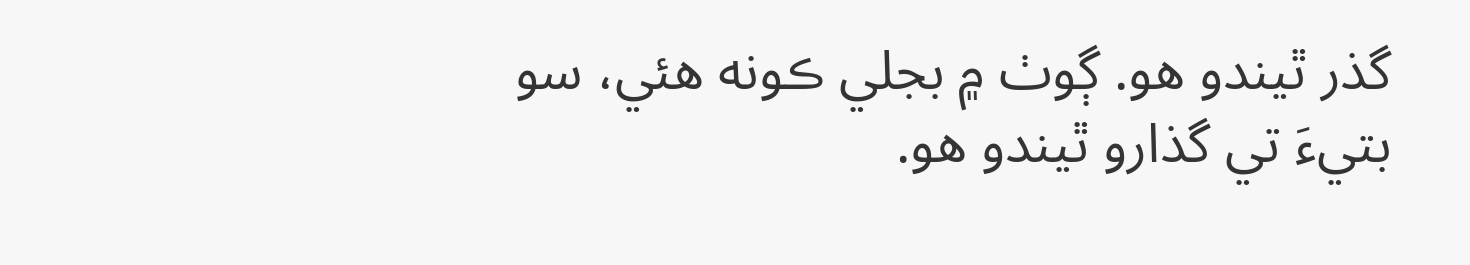گذر ٿيندو هو. ڳوٺ ۾ بجلي ڪونه هئي، سو بتيءَ تي گذارو ٿيندو هو.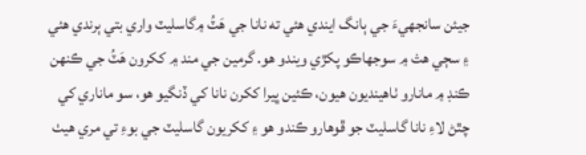جيئن سانجهيءَ جي ٻانگ ايندي هئي ته نانا جي هَٽُ ۾گاسليٽ واري بتي ٻرندي هئي ۽ سڄي هث ۾ سوجهاڪو پکڙي ويندو هو. گرمين جي مند ۾ ککرون هَٽُ جي ڪنهن ڪنڊ ۾ مانارو ٺاهينديون هيون، ڪئين ڀيرا ککرن نانا کي ڏنگيو هو، سو ماناري کي چٿڻ لاءِ نانا گاسليٽ جو ڦوهارو ڪندو هو ۽ ککريون گاسليٽ جي بوءِ تي مري هيٺ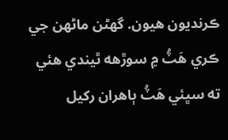ڪرنديون هيون. گهڻن ماڻهن جي ڪري هَٽُ ۾ سوڙهه ٿيندي هئي ته سڀئي هَٽُ ٻاهران رکيل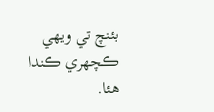بئنچ تي ويهي ڪچهري ڪندا هئا.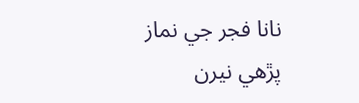نانا فجر جي نماز پڙهي نيرن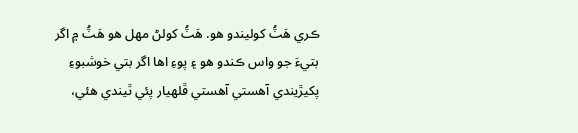ڪري هَٽُ کوليندو هو. هَٽُ کولڻ مهل هو هَٽُ ۾ اگر بتيءَ جو واس ڪندو هو ۽ پوءِ اها اگر بتي خوشبوءِ پکيڙيندي آهستي آهستي ڦلهيار پئي ٿيندي هئي،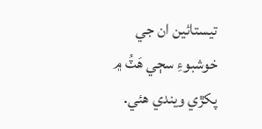تيستائين ان جي خوشبوءِ سڄي هَٽُ ۾ پکڙي ويندي هئي.